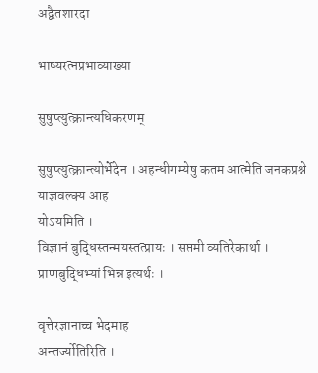अद्वैतशारदा

भाष्यरत्नप्रभाव्याख्या

सुषुप्त्युत्क्रान्त्यधिकरणम्

सुषुप्त्युत्क्रान्त्योर्भेदेन । अहन्धीगम्येषु कतम आत्मेति जनकप्रश्ने याज्ञवल्क्य आह
योऽयमिति ।
विज्ञानं बुद्धिस्तन्मयस्तत्प्रायः । सप्तमी व्यतिरेकार्था । प्राणबुद्धिभ्यां भिन्न इत्यर्थः ।

वृत्तेरज्ञानाच्च भेदमाह
अन्तर्ज्योतिरिति ।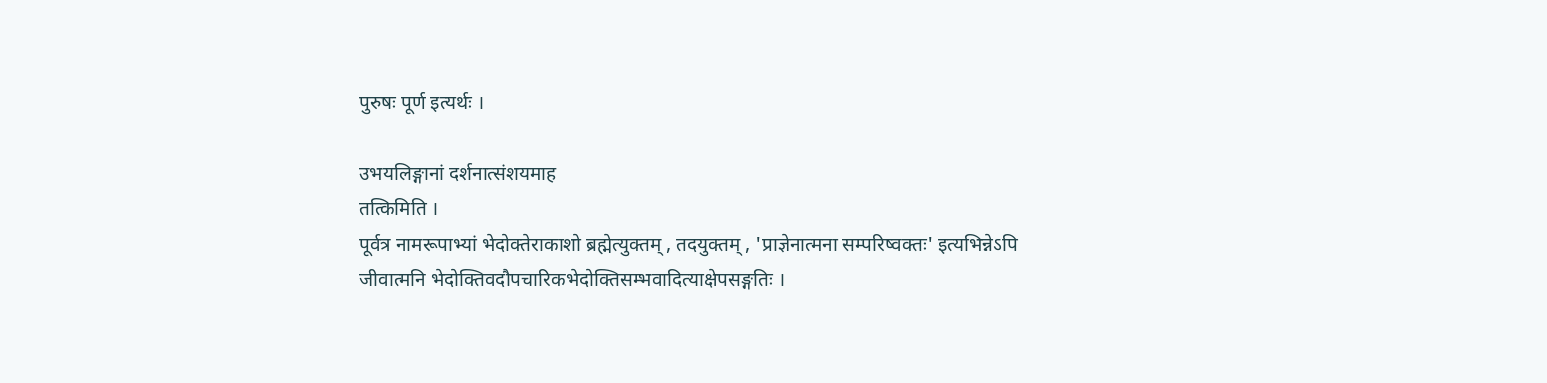पुरुषः पूर्ण इत्यर्थः ।

उभयलिङ्गानां दर्शनात्संशयमाह
तत्किमिति ।
पूर्वत्र नामरूपाभ्यां भेदोक्तेराकाशो ब्रह्मेत्युक्तम् , तदयुक्तम् , 'प्राज्ञेनात्मना सम्परिष्वक्तः' इत्यभिन्नेऽपि जीवात्मनि भेदोक्तिवदौपचारिकभेदोक्तिसम्भवादित्याक्षेपसङ्गतिः ।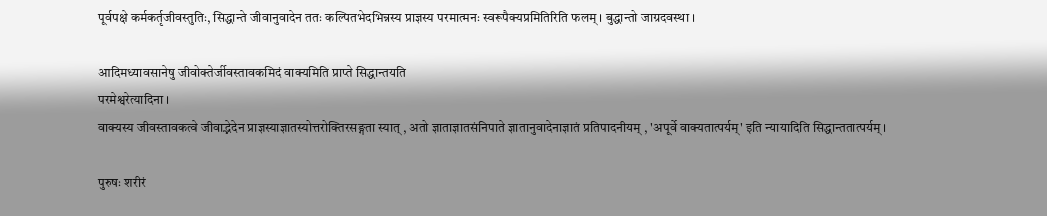पूर्वपक्षे कर्मकर्तृजीवस्तुतिः, सिद्धान्ते जीवानुवादेन ततः कल्पितभेदभिन्नस्य प्राज्ञस्य परमात्मनः स्वरूपैक्यप्रमितिरिति फलम् । बुद्धान्तो जाग्रदवस्था ।

आदिमध्यावसानेषु जीवोक्तेर्जीवस्तावकमिदं वाक्यमिति प्राप्ते सिद्धान्तयति
परमेश्वरेत्यादिना ।
वाक्यस्य जीवस्तावकत्वे जीवाद्भेदेन प्राज्ञस्याज्ञातस्योत्तरोक्तिरसङ्गता स्यात् , अतो ज्ञाताज्ञातसंनिपाते ज्ञातानुवादेनाज्ञातं प्रतिपादनीयम् , 'अपूर्वे वाक्यतात्पर्यम्' इति न्यायादिति सिद्धान्ततात्पर्यम् ।

पुरुषः शरीरं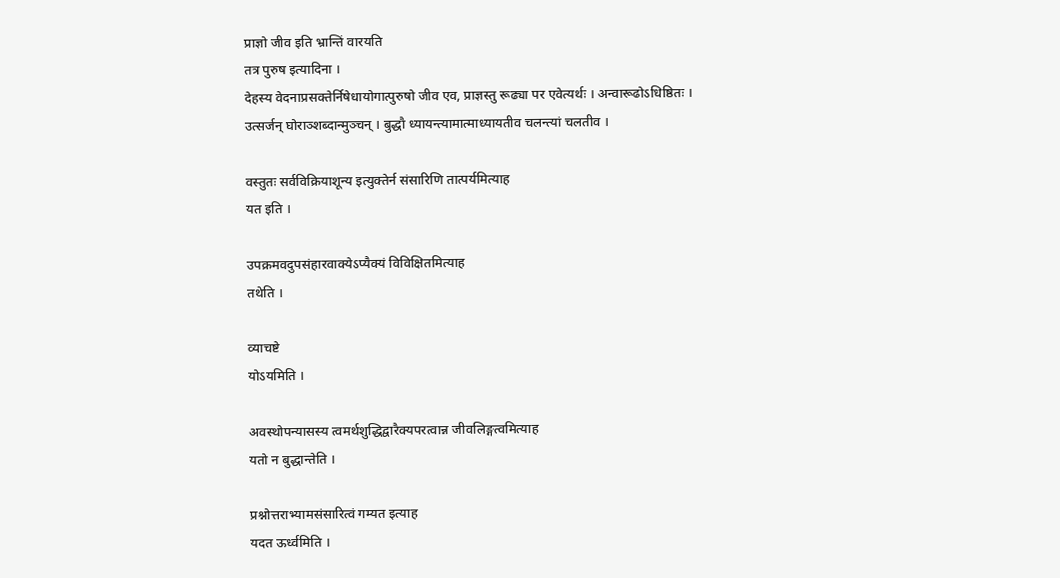प्राज्ञो जीव इति भ्रान्तिं वारयति
तत्र पुरुष इत्यादिना ।
देहस्य वेदनाप्रसक्तेर्निषेधायोगात्पुरुषो जीव एव, प्राज्ञस्तु रूढ्या पर एवेत्यर्थः । अन्वारूढोऽधिष्ठितः । उत्सर्जन् घोराञ्शब्दान्मुञ्चन् । बुद्धौ ध्यायन्त्यामात्माध्यायतीव चलन्त्यां चलतीव ।

वस्तुतः सर्वविक्रियाशून्य इत्युक्तेर्न संसारिणि तात्पर्यमित्याह
यत इति ।

उपक्रमवदुपसंहारवाक्येऽप्यैक्यं विविक्षितमित्याह
तथेति ।

व्याचष्टे
योऽयमिति ।

अवस्थोपन्यासस्य त्वमर्थशुद्धिद्वारैक्यपरत्वान्न जीवलिङ्गत्वमित्याह
यतो न बुद्धान्तेति ।

प्रश्नोत्तराभ्यामसंसारित्वं गम्यत इत्याह
यदत ऊर्ध्वमिति ।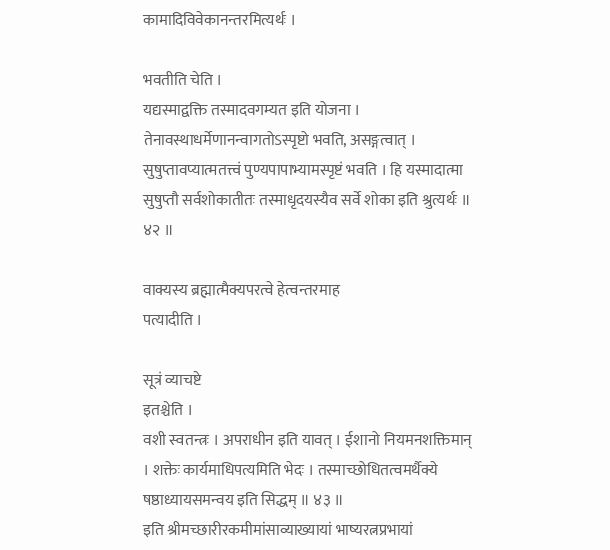कामादिविवेकानन्तरमित्यर्थः ।

भवतीति चेति ।
यद्यस्माद्वक्ति तस्मादवगम्यत इति योजना । तेनावस्थाधर्मेणानन्वागतोऽस्पृष्टो भवति, असङ्गत्वात् । सुषुप्तावप्यात्मतत्त्वं पुण्यपापाभ्यामस्पृष्टं भवति । हि यस्मादात्मा सुषुप्तौ सर्वशोकातीतः तस्माधृदयस्यैव सर्वे शोका इति श्रुत्यर्थः ॥ ४२ ॥

वाक्यस्य ब्रह्मात्मैक्यपरत्वे हेत्वन्तरमाह
पत्यादीति ।

सूत्रं व्याचष्टे
इतश्चेति ।
वशी स्वतन्त्रः । अपराधीन इति यावत् । ईशानो नियमनशक्तिमान् । शक्तेः कार्यमाधिपत्यमिति भेदः । तस्माच्छोधितत्वमर्थैक्ये षष्ठाध्यायसमन्वय इति सिद्धम् ॥ ४३ ॥
इति श्रीमच्छारीरकमीमांसाव्याख्यायां भाष्यरत्नप्रभायां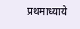प्रथमाध्याये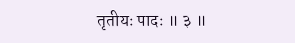तृतीयः पादः ॥ ३ ॥